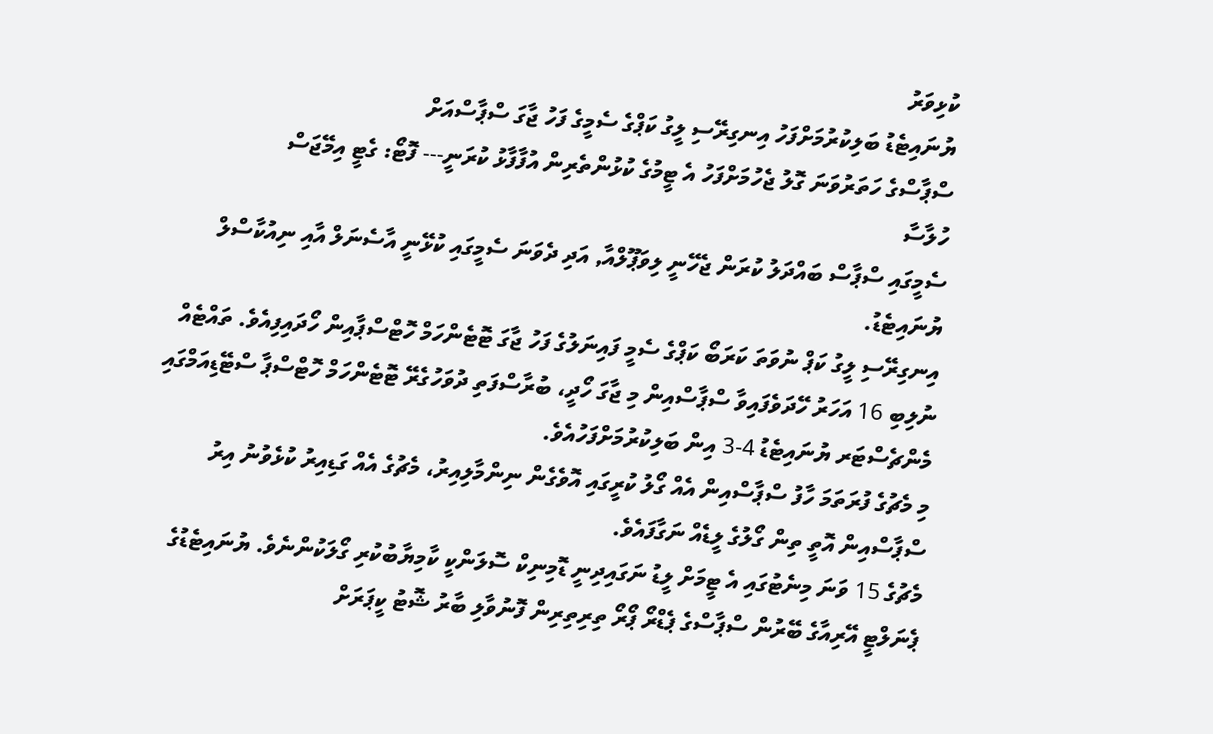ކުޅިވަރު
ޔުނައިޓެޑު ބަލިކުރުމަށްފަހު އިނގިރޭސި ލީގު ކަޕްގެ ސެމީގެ ފަހު ޖާގަ ސްޕާސްއަށް
ސްޕާސްގެ ހަތަރުވަނަ ގޮލު ޖެހުމަށްފަހު އެ ޓީމުގެ ކުޅުންތެރިން އުފާފާޅު ކުރަނީ--- ފޮޓޯ: ގެޓީ އިމޭޖަސް
ހުލާސާ
ސެމީގައި ސްޕާސް ބައްދަލު ކުރަން ޖެހޭނީ ލިވަޕޫލްއާ, އަދި ދެވަނަ ސެމީގައި ކުޅޭނީ އާސެނަލް އާއި ނިއުކާސްލް ޔުނައިޓެޑު.
އިނގިރޭސި ލީގު ކަޕް ނުވަތަ ކަރަބޯ ކަޕްގެ ސެމީ ފައިނަލުގެ ފަހު ޖާގަ ޓޮޓެންހަމް ހޮޓްސްޕާއިން ހޯދައިފިއެވެ. ތައްޓެއް ނުލިބި 16 އަހަރު ހޭދަވެފައިވާ ސްޕާސްއިން މި ޖާގަ ހޯދީ، ބުރާސްފަތި ދުވަހުގެރޭ ޓޮޓެންހަމް ހޮޓްސްޕާ ސްޓޭޑިއަމްގައި މެންޗެސްޓަރ ޔުނައިޓެޑު 4-3 އިން ބަލިކުރުމަށްފަހުއެވެ.
މި މެޗުގެ ފުރަތަމަ ހާފު ސްޕާސްއިން އެއް ގޯލު ކުރީގައި އޮވެގެން ނިންމާލިއިރު، މެޗުގެ އެއް ގަޑިއިރު ކުޅެވުނު އިރު ސްޕާސްއިން އޮތީ ތިން ގޯލުގެ ލީޑެއް ނަގާފައެވެ.
މެޗުގެ 15 ވަނަ މިނެޓުގައި އެ ޓީމަށް ލީޑު ނަގައިދިނީ ޑޮމިނިކް ސޮލަންކީ ކާމިޔާބުކުރި ގޯލަކުންނެވެ. ޔުނައިޓެޑުގެ ޕެނަލްޓީ އޭރިއާގެ ބޭރުން ސްޕާސްގެ ޕެޑްރޯ ޕޯރޯ ތިރިތިރިން ފޮނުވާލި ބާރު ޝޮޓު ކީޕަރަށް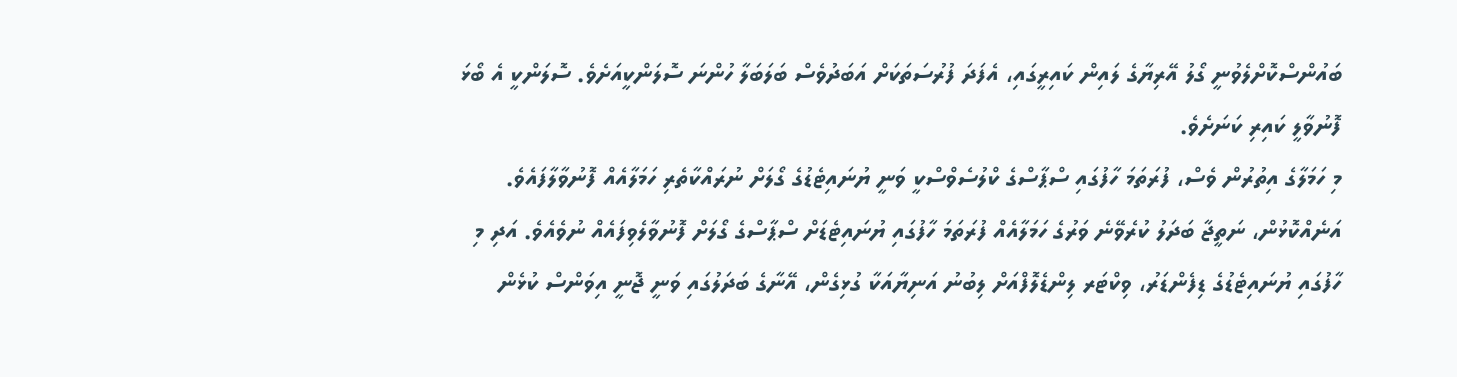ބައުންސްކޮށްލެވުނީ ގޯލު އޭރިޔާގެ ލައިން ކައިރީގައި، އެފަދަ ފުރުސަތަކަށް އަބަދުވެސް ބަލަބަލާ ހުންނަ ސޮލަންކީއަށެވެ. ސޮލަންކީ އެ ބޯޅަ ފޮނުވާލީ ކައިރި ކަނަށެވެ.
މި ހަމަލާގެ އިތުރުން ވެސް، ފުރަތަމަ ހާފުގައި ސްޕާސްގެ ކްލުސެވްސްކީ ވަނީ ޔުނައިޓެޑުގެ ގޯލަށް ނުރައްކާތެރި ހަމަލާއެއް ފޮނުވާލާފައެވެ. އަނެއްކޮޅުން، ނަތީޖާ ބަދަލު ކުރެވޭނެ ވަރުގެ ހަމަލާއެއް ފުރަތަމަ ހާފުގައި ޔުނައިޓެޑަށް ސްޕާސްގެ ގޯލަށް ފޮނުވާލެވިފައެއް ނުވެއެވެ. އަދި މި ހާފުގައި ޔުނައިޓެޑުގެ ޑިފެންޑަރު، ވިކްޓަރ ލިންޑެލޮފްއަށް ލިބުނު އަނިޔާއަކާ ގުޅިގެން، އޭނާގެ ބަދަލުގައި ވަނީ ޖޮނީ އިވަންސް ކުޅެން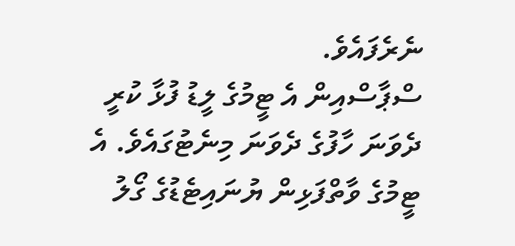ނެރެފައެވެ.
ސްޕާސްއިން އެ ޓީމުގެ ލީޑު ފުޅާ ކުރީ ދެވަނަ ހާފުގެ ދެވަނަ މިނެޓުގައެވެ. އެ ޓީމުގެ ވާތްފަޅިން ޔުނައިޓެޑުގެ ގޯލު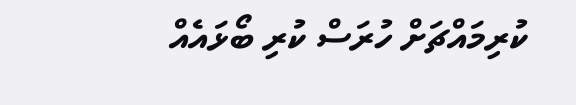ކުރިމައްޗަށް ހުރަސް ކުރި ބޯޅައެއް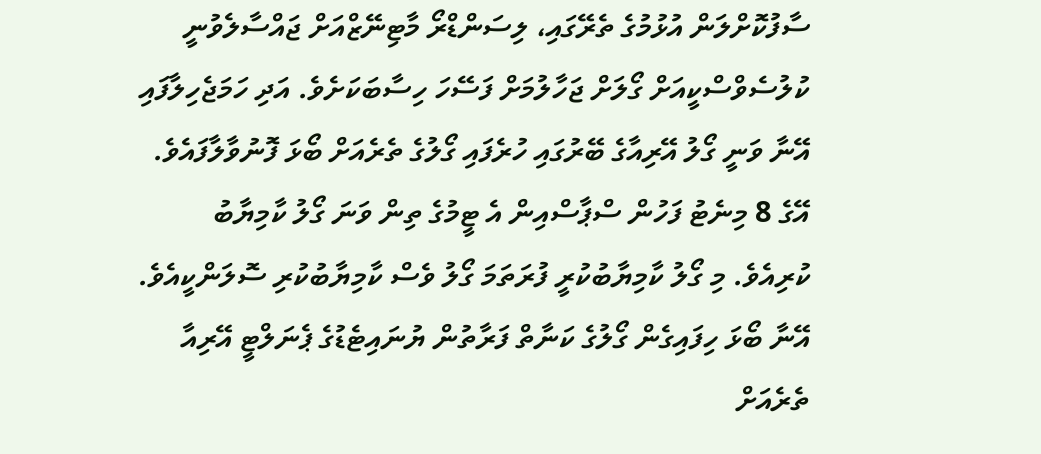ސާފުކޮށްލަން އުޅުމުގެ ތެރޭގައި، ލިސަންޑްރޯ މާޓިނޭޒްއަށް ޖައްސާލެވުނީ ކުލުސެވްސްކީއަށް ގޯލަށް ޖަހާލުމަށް ފަސޭހަ ހިސާބަކަށެވެ. އަދި ހަމަޖެހިލާފައި އޭނާ ވަނީ ގޯލު އޭރިއާގެ ބޭރުގައި ހުރެފައި ގޯލުގެ ތެރެއަށް ބޯޅަ ފޮނުވާލާފައެވެ.
އޭގެ 8 މިނެޓު ފަހުން ސްޕާސްއިން އެ ޓީމުގެ ތިން ވަނަ ގޯލު ކާމިޔާބު ކުރިއެވެ. މި ގޯލު ކާމިޔާބުކުރީ ފުރަތަމަ ގޯލު ވެސް ކާމިޔާބުކުރި ސޮލަންކީއެވެ. އޭނާ ބޯޅަ ހިފައިގެން ގޯލުގެ ކަނާތް ފަރާތުން ޔުނައިޓެޑުގެ ޕެނަލްޓީ އޭރިއާ ތެރެއަށް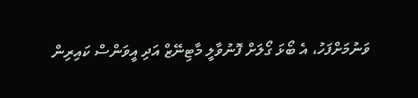ވަނުމަށްފަހު، އެ ބޯޅަ ގޯލަށް ފޮނުވާލީ މާޓިނޭޒް އަދި އީވަންސް ކައިރިން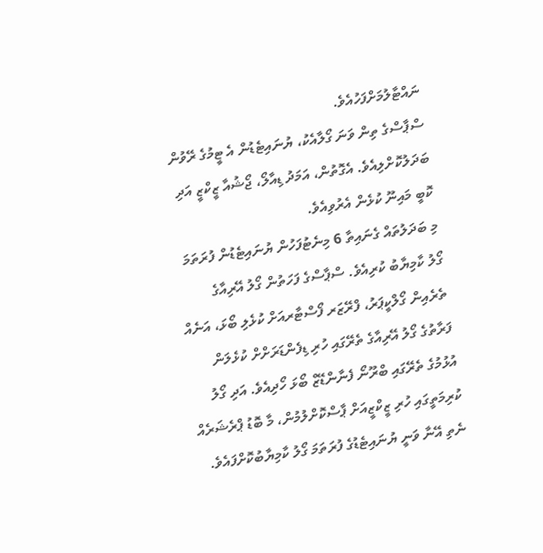ނައްޓާލުމަށްފަހުއެވެ.
ސްޕާސްގެ ތިން ވަނަ ގޯލާއެކު، ޔުނައިޓެޑުން އެ ޓީމުގެ ރޭވުން ބަދަލުކޮށްލިއެވެ. އެގޮތުން، އަމަދު ޑިއާލޯ، ޖޯޝުއާ ޒީކްޒީ އަދި ކޮބީ މައިނޫ ކުޅެން އެރުވިއެވެ.
މި ބަދަލުތައް ގެނައިތާ 6 މިނެޓުފަހުން ޔުނައިޓެޑުން ފުރަތަމަ ގޯލު ކާމިޔާބު ކުރިއެވެ. ސްޕާސްގެ ފަހަތުން ގޯލު އޭރިއާގެ ތެރެއިން ގޯލްކީޕަރު، ފްރޭޒަރ ފޯސްޓާރއަށް ކުޅެލި ބޯޅަ، އަނެއް ފަރާތުގެ ގޯލު އޭރިއާގެ ތެރޭގައި ހުރި ޑިފެންޑަރަށްށް ކުޅެލަން އުޅުމުގެ ތެރޭގައި ބްރޫނޯ ފެނާންޑޭޒް ބޯޅަ ހޯދިއެވެ. އަދި ގޯލު ކުރިމަތީގައި ހުރި ޒީކްޒީއަށް ޕާސްކޮށްލުމުން، މާ ބޮޑު ޕްރެޝަރެއް ނެތި އޭނާ ވަނީ ޔުނައިޓެޑުގެ ފުރަތަމަ ގޯލު ކާމިޔާބުކޮށްފައެވެ.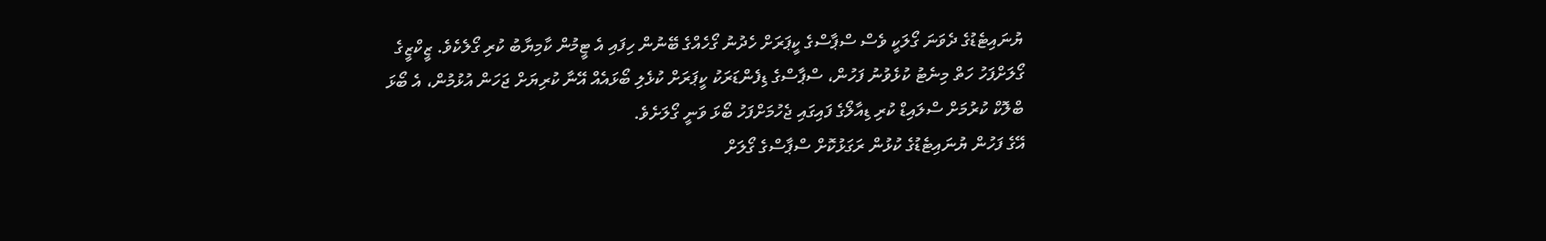ޔުނައިޓެޑުގެ ދެވަނަ ގޯލަކީ ވެސް ސްޕާސްގެ ކީޕަރަށް ހެދުނު ގޯހެއްގެ ބޭނުން ހިފައި އެ ޓީމުން ކާމިޔާބު ކުރި ގޯލެކެވެ. ޒީކްޒީގެ ގޯލަށްފަހު ހަތް މިނެޓު ކުޅެވުނު ފަހުން، ސްޕާސްގެ ޑިފެންޑަރަކު ކީޕަރަށް ކުޅެލި ބޯޅައެއް އޭނާ ކުރިޔަށް ޖަހަން އުޅުމުން، އެ ބޯޅަ ބްލޮކް ކުރުމަށް ސްލައިޑް ކުރި ޑިއާލޯގެ ފައިގައި ޖެހުމަށްފަހު ބޯޅަ ވަނީ ގޯލަށެވެ.
އޭގެ ފަހުން ޔުނައިޓެޑުގެ ކުޅުން ރަގަޅުކޮށް ސްޕާސްގެ ގޯލަށް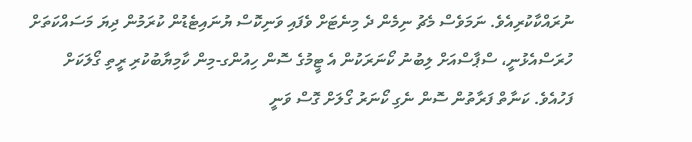ނުރައްކާކުރިއެވެ. ނަމަވެސް މެޗު ނިމެން ދެ މިނެޓަށް ވެފައި ވަނިކޮސް ޔުނައިޓެޑުން ކުރަމުން ދިޔަ މަސައްކަތަށް ހުރަސްއެޅުނީ، ސްޕާސްއަށް ލިބުނު ކޯނަރަކުން އެ ޓީމުގެ ސޮން ހިއުންގ-މިން ކާމިޔާބުކުރި ރީތި ގޯލަކަށް ފަހުއެވެ. ކަނާތް ފަރާތުން ސޮން ނެގި ކޯނަރު ގޯލަށް ގޮސް ވަނީ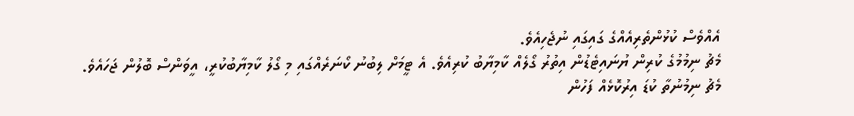އެއްވެސް ކުޅުންތެރިއެއްގެ ގައިގައި ނުޖެހިއެވެ.
މެޗު ނިމުމުގެ ކުރިން ޔުނައިޓެޑުން އިތުރު ގޯލެއް ކާމިޔާބު ކުރިއެވެ. އެ ޓީމަށް ލިބުނު ކޯނަރެއްގައި މި ގޯލު ކާމިޔާބުކުރީ، އީވަންސް ބޮލުން ޖަހައެވެ.
މެޗު ނިމުނުތާ ކުޑަ އިރުކޮޅެއް ފަހުން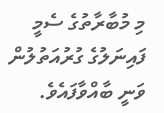މި މުބާރާތުގެ ސެމީ ފައިނަލުގެ ގުރުއަތުލުން ވަނީ ބާއްވާފައެވެ.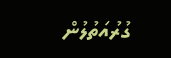ގުރުއަތުލުން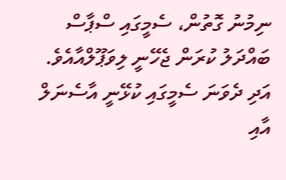ނިމުނު ގޮތުން، ސެމީގައި ސްޕާސް ބައްދަލު ކުރަން ޖެހޭނީ ލިވަޕޫލްއާއެވެ. އަދި ދެވަނަ ސެމީގައި ކުޅޭނީ އާސެނަލް އާއި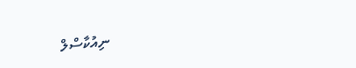ނިއުކާސްލް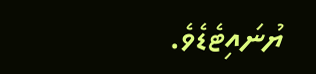ޔުނައިޓެޑެވެ.